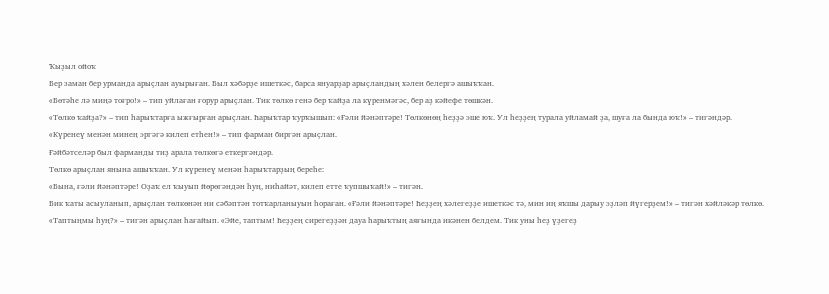Ҡыҙыл ойоҡ
Бер заман бер урманда арыҫлан ауырыған. Был хәбәрҙе ишеткәс, барса януарҙар арыҫландың хәлен белергә ашыҡҡан.
«Бөтәһе лә миңә тоғро!» – тип уйлаған ғорур арыҫлан. Тик төлкө генә бер ҡайҙа ла күренмәгәс, бер аҙ кәйефе төшкән.
«Төлкө ҡайҙа?» – тип һарыҡтарға ыжғырған арыҫлан. Һарыҡтар ҡурҡышып: «Ғәли йәнәптәре! Төлкөнөң һеҙҙә эше юҡ. Ул һеҙҙең турала уйламай ҙа, шуға ла бында юҡ!» – тигәндәр.
«Күренеү менән минең эргәгә килеп етһен!» – тип фарман биргән арыҫлан.
Ғәйбәтселәр был фарманды тиҙ арала төлкөгә еткергәндәр.
Төлкө арыҫлан янына ашыҡҡан. Ул күренеү менән һарыҡтарҙың береһе:
«Бына, ғәли йәнәптәре! Оҙаҡ ел ҡыуып йөрөгәндән һуң, ниһайәт, килеп етте ҡупшыҡай!» – тигән.
Бик ҡаты асыуланып, арыҫлан төлкөнән ни сәбәптән тотҡарланыуын һораған. «Ғәли йәнәптәре! Һеҙҙең хәлегеҙҙе ишеткәс тә, мин иң яҡшы дарыу эҙләп йүгерҙем!» – тигән хәйләкәр төлкө. «Таптыңмы һуң?» – тигән арыҫлан һағайып. «Эйе, таптым! Һеҙҙең сирегеҙҙән дауа һарыҡтың аяғында икәнен белдем. Тик уны һеҙ үҙегеҙ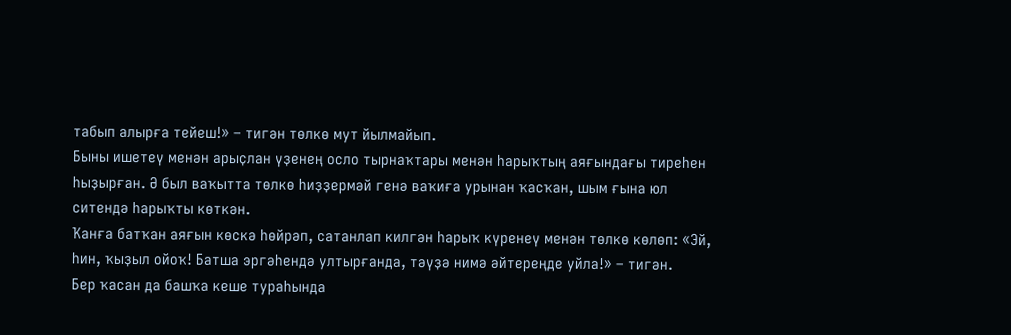табып алырға тейеш!» – тигән төлкө мут йылмайып.
Быны ишетеү менән арыҫлан үҙенең осло тырнаҡтары менән һарыҡтың аяғындағы тиреһен һыҙырған. Ә был ваҡытта төлкө һиҙҙермәй генә ваҡиға урынан ҡасҡан, шым ғына юл ситендә һарыҡты көткән.
Ҡанға батҡан аяғын көскә һөйрәп, сатанлап килгән һарыҡ күренеү менән төлкө көлөп: «Эй, һин, ҡыҙыл ойоҡ! Батша эргәһендә ултырғанда, тәүҙә нимә әйтереңде уйла!» – тигән.
Бер ҡасан да башҡа кеше тураһында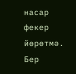насар фекер йөрөтмә. Бер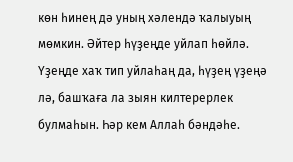көн һинең дә уның хәлендә ҡалыуың мөмкин. Әйтер һүҙеңде уйлап һөйлә. Үҙеңде хаҡ тип уйлаһаң да, һүҙең үҙеңә лә, башҡаға ла зыян килтерерлек булмаһын. Һәр кем Аллаһ бәндәһе.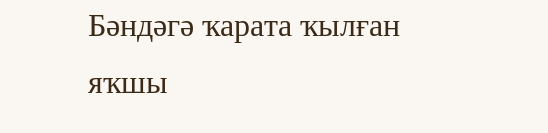Бәндәгә ҡарата ҡылған яҡшы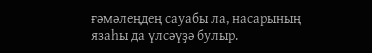ғәмәлеңдең сауабы ла, насарының язаһы да үлсәүҙә булыр.